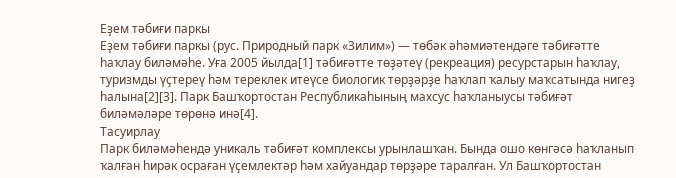Еҙем тәбиғи паркы
Еҙем тәбиғи паркы (рус. Природный парк «Зилим») — төбәк әһәмиәтендәге тәбиғәтте һаҡлау биләмәһе. Уға 2005 йылда[1] тәбиғәтте төҙәтеү (рекреация) ресурстарын һаҡлау, туризмды үҫтереү һәм тереклек итеүсе биологик төрҙәрҙе һаҡлап ҡалыу маҡсатында нигеҙ һалына[2][3]. Парк Башҡортостан Республикаһының махсус һаҡланыусы тәбиғәт биләмәләре төрөнә инә[4].
Тасуирлау
Парк биләмәһендә уникаль тәбиғәт комплексы урынлашҡан. Бында ошо көнгәсә һаҡланып ҡалған һирәк осраған үҫемлектәр һәм хайуандар төрҙәре таралған. Ул Башҡортостан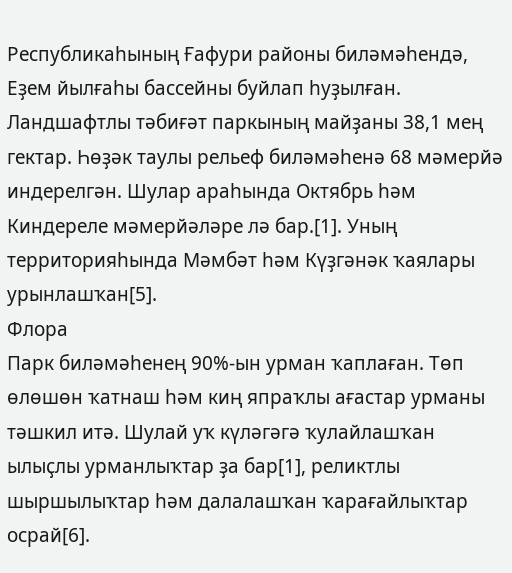Республикаһының Ғафури районы биләмәһендә, Еҙем йылғаһы бассейны буйлап һуҙылған. Ландшафтлы тәбиғәт паркының майҙаны 38,1 мең гектар. Һөҙәк таулы рельеф биләмәһенә 68 мәмерйә индерелгән. Шулар араһында Октябрь һәм Киндереле мәмерйәләре лә бар.[1]. Уның территорияһында Мәмбәт һәм Күҙгәнәк ҡаялары урынлашҡан[5].
Флора
Парк биләмәһенең 90%-ын урман ҡаплаған. Төп өлөшөн ҡатнаш һәм киң япраҡлы ағастар урманы тәшкил итә. Шулай уҡ күләгәгә ҡулайлашҡан ылыҫлы урманлыҡтар ҙа бар[1], реликтлы шыршылыҡтар һәм далалашҡан ҡарағайлыҡтар осрай[6].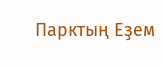Парктың Еҙем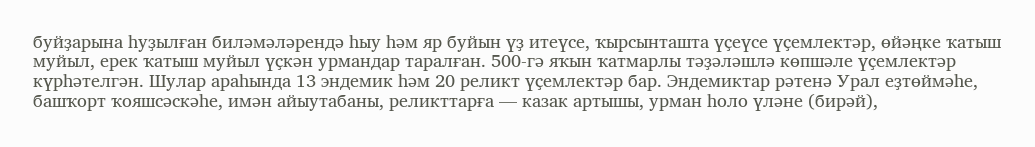буйҙарына һуҙылған биләмәләрендә һыу һәм яр буйын үҙ итеүсе, ҡырсынташта үҫеүсе үҫемлектәр, өйәңке ҡатыш муйыл, ерек ҡатыш муйыл үҫкән урмандар таралған. 500-гә яҡын ҡатмарлы тәҙәләшлә көпшәле үҫемлектәр күрһәтелгән. Шулар араһында 13 эндемик һәм 20 реликт үҫемлектәр бар. Эндемиктар рәтенә Урал еҙтөймәһе, башҡорт ҡояшсәскәһе, имән айыутабаны, реликттарға — казак артышы, урман һоло үләне (бирәй),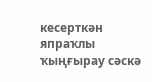кесерткән япраҡлы ҡыңғырау сәскә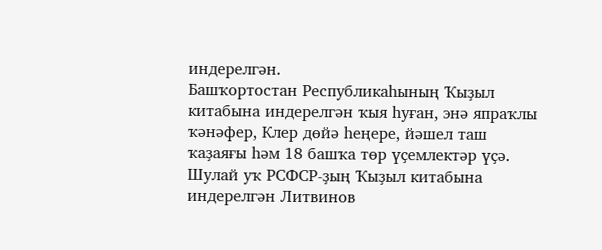индерелгән.
Башҡортостан Республикаһының Ҡыҙыл китабына индерелгән ҡыя һуған, энә япраҡлы ҡәнәфер, Клер дөйә һеңере, йәшел таш ҡаҙаяғы һәм 18 башҡа төр үҫемлектәр үҫә. Шулай уҡ РСФСР-ҙың Ҡыҙыл китабына индерелгән Литвинов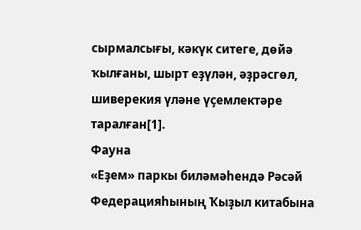сырмалсығы, кәкүк ситеге, дөйә ҡылғаны, шырт еҙүлән, әҙрәсгөл, шиверекия үләне үҫемлектәре таралған[1].
Фауна
«Еҙем» паркы биләмәһендә Рәсәй Федерацияһының Ҡыҙыл китабына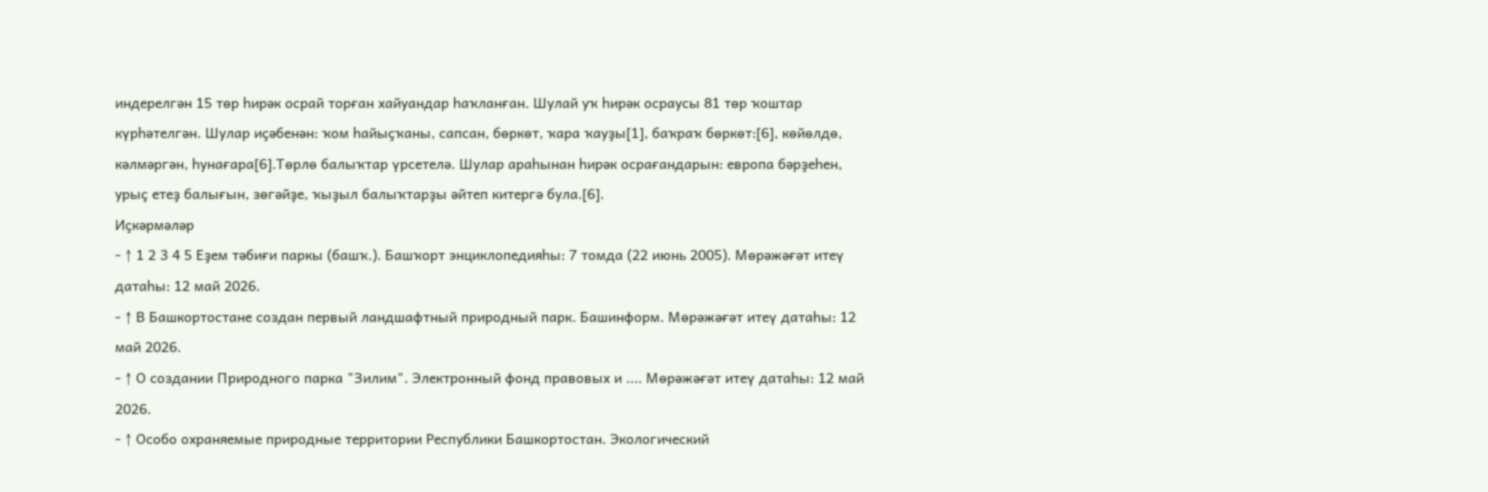индерелгән 15 төр һирәк осрай торған хайуандар һаҡланған. Шулай уҡ һирәк осраусы 81 төр ҡоштар күрһәтелгән. Шулар иҫәбенән: ҡом һайыҫҡаны, сапсан, бөркөт, ҡара ҡауҙы[1], баҡраҡ бөркөт:[6], көйөлдө, кәлмәргән, һунағара[6].Төрлө балыҡтар үрсетелә. Шулар араһынан һирәк осрағандарын: европа бәрҙеһен, урыҫ етеҙ балығын, зөгәйҙе, ҡыҙыл балыҡтарҙы әйтеп китергә була.[6].
Иҫкәрмәләр
- ↑ 1 2 3 4 5 Еҙем тәбиғи паркы (башҡ.). Башҡорт энциклопедияһы: 7 томда (22 июнь 2005). Мөрәжәғәт итеү датаһы: 12 май 2026.
- ↑ В Башкортостане создан первый ландшафтный природный парк. Башинформ. Мөрәжәғәт итеү датаһы: 12 май 2026.
- ↑ О создании Природного парка "Зилим". Электронный фонд правовых и .... Мөрәжәғәт итеү датаһы: 12 май 2026.
- ↑ Особо охраняемые природные территории Республики Башкортостан. Экологический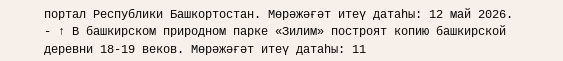портал Республики Башкортостан. Мөрәжәғәт итеү датаһы: 12 май 2026.
- ↑ В башкирском природном парке «Зилим» построят копию башкирской деревни 18-19 веков. Мөрәжәғәт итеү датаһы: 11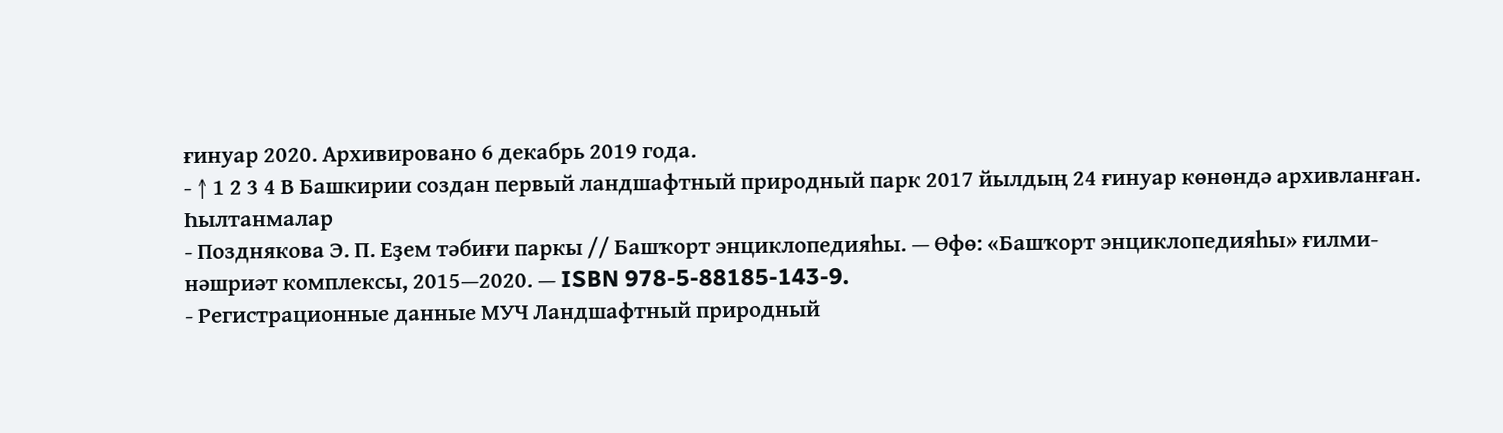ғинуар 2020. Архивировано 6 декабрь 2019 года.
- ↑ 1 2 3 4 В Башкирии создан первый ландшафтный природный парк 2017 йылдың 24 ғинуар көнөндә архивланған.
Һылтанмалар
- Позднякова Э. П. Еҙем тәбиғи паркы // Башҡорт энциклопедияһы. — Өфө: «Башҡорт энциклопедияһы» ғилми-нәшриәт комплексы, 2015—2020. — ISBN 978-5-88185-143-9.
- Регистрационные данные МУЧ Ландшафтный природный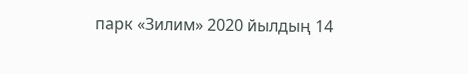парк «Зилим» 2020 йылдың 14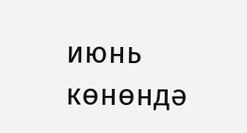июнь көнөндә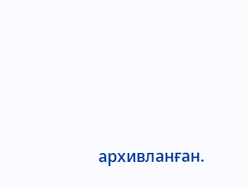архивланған.